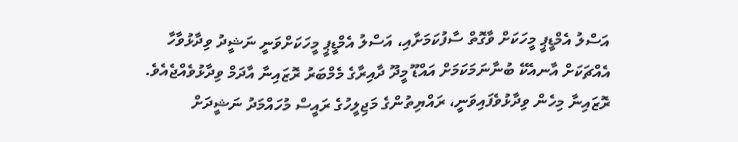އަސްލު އެމްޑީޕީ މީހަކަށް ވާގޮތް ސާފުކަމަށާއި، އަސްލު އެމްޑީޕީ މީހަކަށްވަނީ ނަޝީދު ވިދާޅުވާހާ އެއްޗަކަށް އާނއެކޭ ބުނާނަމަކަމަށް އައްޑޫ މީދޫ ދާއިރާގެ މެމްބަރު ރޮޒައިނާ އާދަމް ވިދާޅުވެއްޖެއެވެ.
ރޮޒައިނާ މިހެން ވިދާޅުވެފައިވަނީ، ރައްޔިތުންގެ މަޖިލީހުގެ ރައީސް މުހައްމަދު ނަޝީދަށް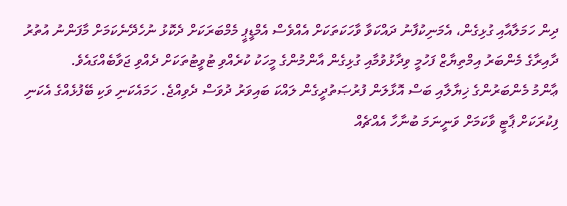ދިން ހަމަލާއާއި ގުޅިގެން، އެމަނިކުފާނު ދައްކަވާ ވާހަކަތަކަށް އެއްވެސް އެމްޑީޕީ މެމްބަރަކަށް ދެކޮޅު ނުހެދޭނެކަމަށް މާފަންނު އުތުރު ދާއިރާގެ މެންބަރު އިމްތިޔާޒް ފަހުމީ ވިދާޅުވުމާއި ގުޅިގެން އާންމުންގެ މީހަކު ކުރެއްވި ޓުވީޓުތަކަށް ދެއްވި ޖަވާބެއްގައެވެ.
ޢާންމު މެންބަރުންގެ ޚިޔާލާއި ބަސް އޮޅާލަން ފުރުޞަތުދީގެން ލައްކަ ބައިވަރު ދުވަސް ދެވިއްޖެ. ހަމައެކަނި ވަކި ބޭފުޅެއްގެ އެކަނި ފިކުރަކަށް ޕާޓީ ވާކަމަށް ވަނީނަމަ ބުނާހާ އެއްޗެއް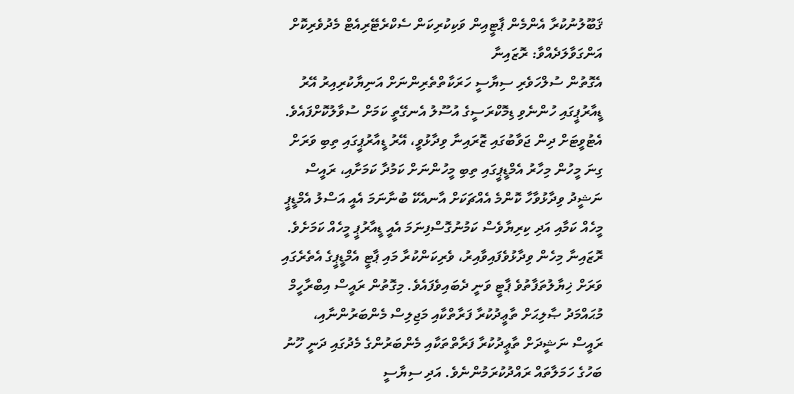ޤަބޫލުނުކުރާ އެންމެން ޕާޓީއިން ވަކިކުރިކަން ސެކްރެޓޭރިއެޓް މެދުވެރިކޮށް އަންގަވާލަދެއްވާ: ރޮޒައިނާ
އެގޮތުން ސުލްހަވެރި ސިޔާސީ ހަރަކާތްތެރިންނަށް އަނިޔާކުރިއިރު އޭރު ޑީއާރުޕީގައި ހުންނެވި ޑިމޮކްރަސީގެ އުސޫލު އެނގޭތީ ކަމަށް ސުވާލުކޮށްފައެވެ. އެޓުވީޓަށް ދިން ޖަވާބުގައި ޒޮރައިނާ ވިދާޅުވީ، އޭރު ޑީއާރުޕީގައި ތިބި ވަރަށް ގިނަ މީހުން މިހާރު އެމްޑީޕީގައި ތިބި މީހުންނަށް ކަމުދާ ކަމަށާއި، ރައީސް ނަޝީދު ވިދާޅުވާހާ ކޮންމެ އެއްޗަކަށް އާނއެކޭ ބުނާނަމަ އެއީ އަސްލު އެމްޑީޕީ މީހެއް ކަމާއި އަދި ކިރިޔާވެސް ކަމުނުގޮސްފިނަމަ އެއީ ޑީއާރުޕީ މީހެއް ކަމަށެވެ.
ރޮޒައިނާ މިހެން ވިދާޅުވެފައިވާއިރު، ވެރިކަންކުރާ މައި ޕާޓީ އެމްޑީޕީގެ އެތެރެގައި ވަރަށް ޚިޔާލުތަފާތުވެ ޕާޓީ ވަނީ ދެބައިވެފައެވެ. މިގޮތުން ރައީސް އިބްރާހީމް މުޙައްމަދު ޞާލިޙަށް ތާޢީދުކުރާ ފަރާތްކާއި މަޖިލިސް މެންބަރުންނާއި، ރައީސް ނަޝީދަށް ތާޢީދުކުރާ ފަރާތްތަކާއި މެންބަރުންގެ މެދުގައި ދަނީ ހޫނު ބަހުގެ ހަމަލާތައް ރައްދުކުރަމުންނެވެ. އަދި ސިޔާސީ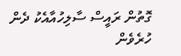ގޮތުން ރައީސް ސާލިހުއާއެކު ދެން ހުރެވެން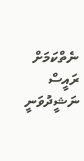ނެތްކަމަށް ރައީސް ނަޝީދުވަނީ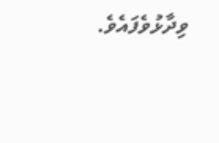ވިދާޅުވެފައެވެ.